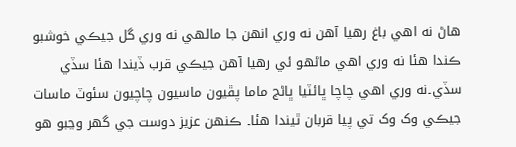هاڻ نه اهي باغ رهيا آهن نه وري انهن جا مالهي نه وري گل جيڪي خوشبو ڪندا هئا نه وري اهي ماڻهو ئي رهيا آهن جيڪي قرب ڏيندا هئا سڏي سڏي۔نه وري اهي چاچا ڀائٽيا ڀاڻج ماما پڦيون ماسيون چاچيون سئوٽ ماسات جيڪي وک وک تي پيا قربان ٿيندا هئا۔ ڪنهن عزيز دوست جي گهر وڃبو هو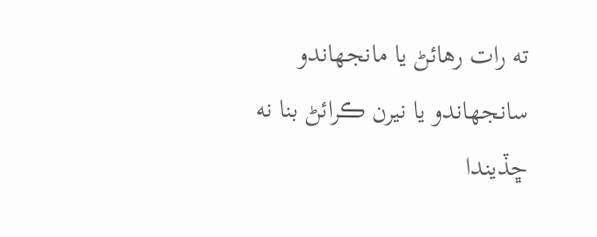ته رات رهائڻ يا مانجهاندو سانجهاندو يا نيرن ڪرائڻ بنا نه ڇڏيندا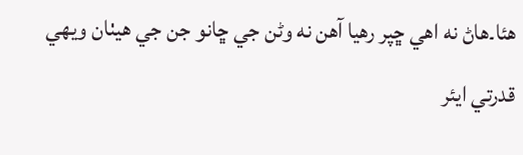هئا۔هاڻ نه اهي ڇپر رهيا آهن نه وڻن جي ڇانو جن جي هيٺان ويهي قدرتي ايئر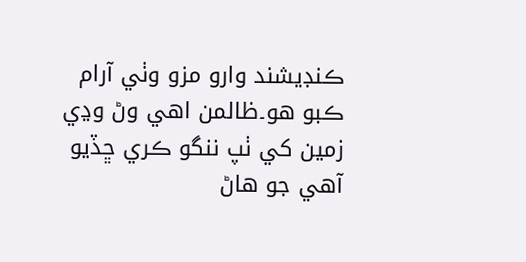ڪنڊيشند وارو مزو وٺي آرام ڪبو هو۔ظالمن اهي وڻ وڍي زمين کي ٺپ ننگو ڪري ڇڏيو آهي جو هاڻ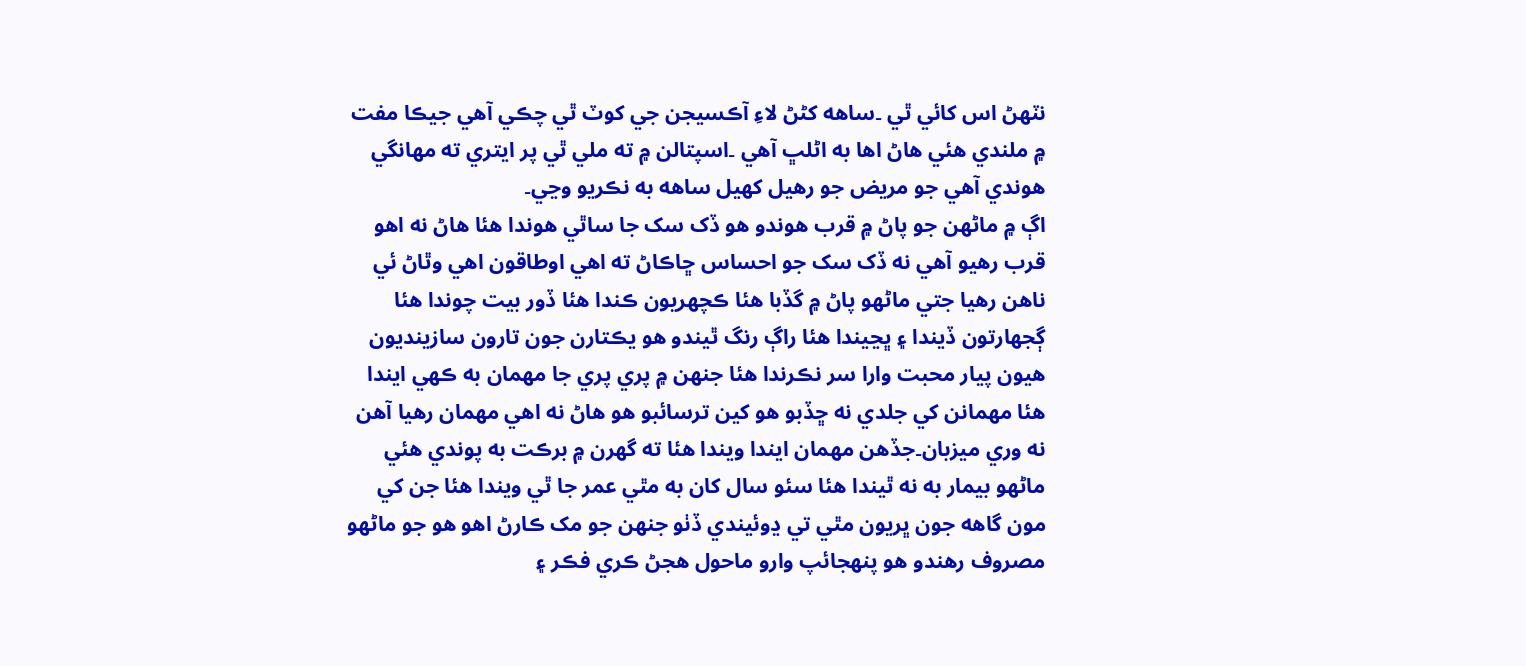نٽهڻ اس کائي ٿي ۔ساهه کڻڻ لاءِ آڪسيجن جي کوٽ ٿي چڪي آهي جيڪا مفت ۾ ملندي هئي هاڻ اها به اڻلڀ آهي ۔اسپتالن ۾ ته ملي ٿي پر ايتري ته مهانگي هوندي آهي جو مريض جو رهيل کهيل ساهه به نڪريو وڃي۔
اڳ ۾ ماڻهن جو پاڻ ۾ قرب هوندو هو ڏک سک جا ساٿي هوندا هئا هاڻ نه اهو قرب رهيو آهي نه ڏک سک جو احساس ڇاڪاڻ ته اهي اوطاقون اهي وٿاڻ ئي ناهن رهيا جتي ماڻهو پاڻ ۾ گڏبا هئا ڪچهريون ڪندا هئا ڏور بيت چوندا هئا ڳجهارتون ڏيندا ۽ ڀڃيندا هئا راڳ رنگ ٿيندو هو يڪتارن جون تارون سازينديون هيون پيار محبت وارا سر نڪرندا هئا جنهن ۾ پري پري جا مهمان به ڪهي ايندا هئا مهمانن کي جلدي نه ڇڏبو هو کين ترسائبو هو هاڻ نه اهي مهمان رهيا آهن نه وري ميزبان۔جڏهن مهمان ايندا ويندا هئا ته گهرن ۾ برڪت به پوندي هئي ماڻهو بيمار به نه ٿيندا هئا سئو سال کان به مٿي عمر جا ٿي ويندا هئا جن کي مون گاهه جون ڀريون مٿي تي ڍوئيندي ڏٺو جنهن جو مک ڪارڻ اهو هو جو ماڻهو مصروف رهندو هو پنهجائپ وارو ماحول هجڻ ڪري فڪر ۽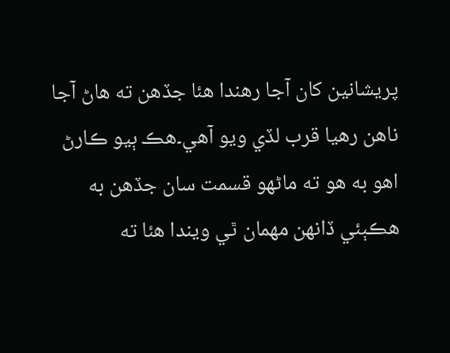پريشانين کان آجا رهندا هئا جڏهن ته هاڻ آجا ناهن رهيا قرب لڏي ويو آهي۔هڪ ٻيو ڪارڻ اهو به هو ته ماڻهو قسمت سان جڏهن به هڪٻئي ڏانهن مهمان ٿي ويندا هئا ته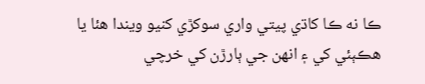ڪا نه ڪا کاڌي پيتي واري سوکڙي کنيو ويندا هئا يا هڪٻئي کي ۽ انهن جي ٻارڙن کي خرچي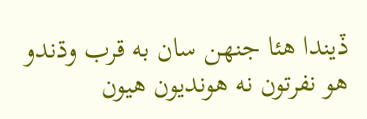ڏيندا هئا جنهن سان به قرب وڌندو هو نفرتون نه هونديون هيون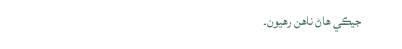جيڪي هاڻ ناهن رهيون۔